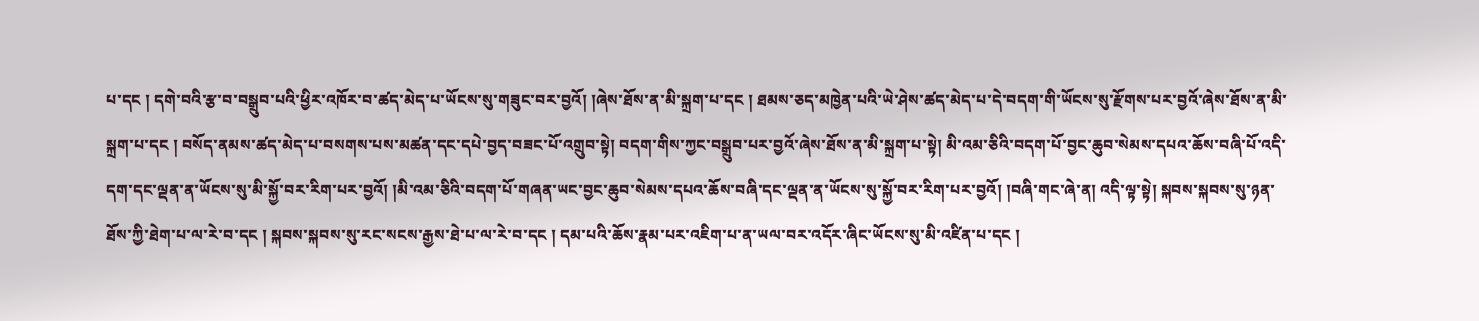པ་དང ། དགེ་བའི་རྩ་བ་བསྒྲུབ་པའི་ཕྱིར་འཁོར་བ་ཚད་མེད་པ་ཡོངས་སུ་གཟུང་བར་བྱའོ། །ཞེས་ཐོས་ན་མི་སྐྲག་པ་དང ། ཐམས་ཅད་མཁྱེན་པའི་ཡེ་ཤེས་ཚད་མེད་པ་དེ་བདག་གི་ཡོངས་སུ་རྫོགས་པར་བྱའོ་ཞེས་ཐོས་ན་མི་སྐྲག་པ་དང ། བསོད་ནམས་ཚད་མེད་པ་བསགས་པས་མཚན་དང་དཔེ་བྱད་བཟང་པོ་འགྲུབ་སྟེ། བདག་གིས་ཀྱང་བསྒྲུབ་པར་བྱའོ་ཞེས་ཐོས་ན་མི་སྐྲག་པ་སྟེ། མི་འམ་ཅིའི་བདག་པོ་བྱང་ཆུབ་སེམས་དཔའ་ཆོས་བཞི་པོ་འདི་དག་དང་ལྡན་ན་ཡོངས་སུ་མི་སྐྱོ་བར་རིག་པར་བྱའོ། །མི་འམ་ཅིའི་བདག་པོ་གཞན་ཡང་བྱང་ཆུབ་སེམས་དཔའ་ཆོས་བཞི་དང་ལྡན་ན་ཡོངས་སུ་སྐྱོ་བར་རིག་པར་བྱའོ། །བཞི་གང་ཞེ་ན། འདི་ལྟ་སྟེ། སྐབས་སྐབས་སུ་ཉན་ཐོས་ཀྱི་ཐེག་པ་ལ་རེ་བ་དང ། སྐབས་སྐབས་སུ་རང་སངས་རྒྱས་ཐེ་པ་ལ་རེ་བ་དང ། དམ་པའི་ཆོས་རྣམ་པར་འཇིག་པ་ན་ཡལ་བར་འདོར་ཞིང་ཡོངས་སུ་མི་འཛིན་པ་དང །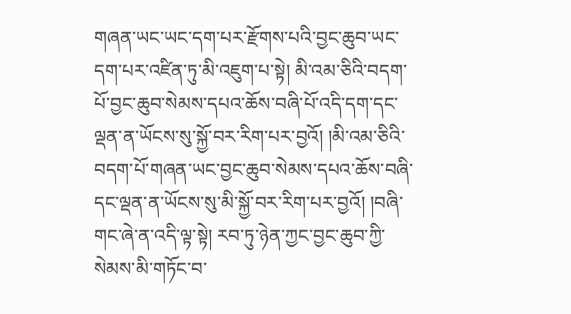གཞན་ཡང་ཡང་དག་པར་རྫོགས་པའི་བྱང་ཆུབ་ཡང་དག་པར་འཛིན་ཏུ་མི་འཇུག་པ་སྟེ། མི་འམ་ཅིའི་བདག་པོ་བྱང་ཆུབ་སེམས་དཔའ་ཆོས་བཞི་པོ་འདི་དག་དང་ལྡན་ན་ཡོངས་སུ་སྐྱོ་བར་རིག་པར་བྱའོ། །མི་འམ་ཅིའི་བདག་པོ་གཞན་ཡང་བྱང་ཆུབ་སེམས་དཔའ་ཆོས་བཞི་དང་ལྡན་ན་ཡོངས་སུ་མི་སྐྱོ་བར་རིག་པར་བྱའོ། །བཞི་གང་ཞེ་ན་འདི་ལྟ་སྟེ། རབ་ཏུ་ཉེན་ཀྱང་བྱང་ཆུབ་ཀྱི་སེམས་མི་གཏོང་བ་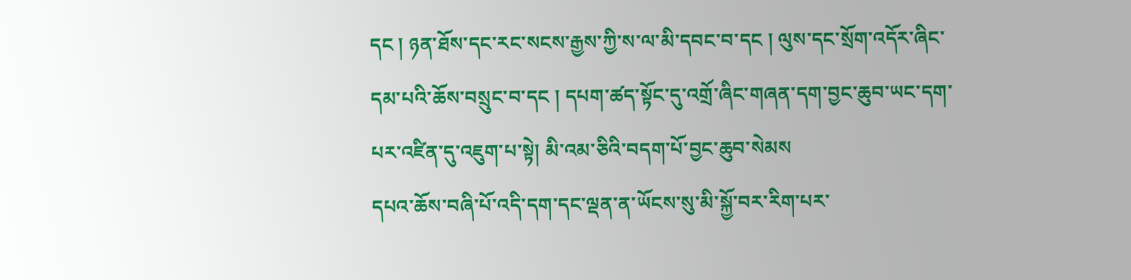དང ། ཉན་ཐོས་དང་རང་སངས་རྒྱས་ཀྱི་ས་ལ་མི་དབང་བ་དང ། ལུས་དང་སྲོག་འདོར་ཞིང་དམ་པའི་ཆོས་བསྲུང་བ་དང ། དཔག་ཚད་སྟོང་དུ་འགྲོ་ཞིང་གཞན་དག་བྱང་ཆུབ་ཡང་དག་པར་འཛིན་དུ་འཇུག་པ་སྟེ། མི་འམ་ཅིའི་བདག་པོ་བྱང་ཆུབ་སེམས
དཔའ་ཆོས་བཞི་པོ་འདི་དག་དང་ལྡན་ན་ཡོངས་སུ་མི་སྐྱོ་བར་རིག་པར་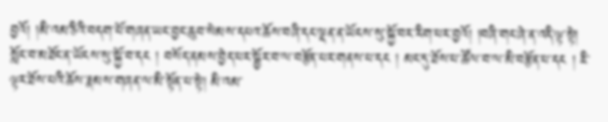བྱའོ། །མི་འམ་ཅིའི་བདག་པོ་གཞན་ཡང་བྱང་ཆུབ་སེམས་དཔའ་ཆོས་བཞི་དང་ལྡན་ན་ཡོངས་སུ་སྐྱོ་བར་རིག་པར་བྱའོ། །བཞི་གང་ཞེ་ན་འདི་ལྟ་སྟེ། སློང་བ་མཐོང་ན་ཡོངས་སུ་སྐྱོ་བ་དང ། བསོད་ནམས་བྱེད་པར་སྦྱོར་བ་ལ་བརྩོན་པར་གནས་པ་དང ། མང་དུ་ཐོས་པ་ཚོལ་བ་ལ་མི་བརྩོན་པ་དང ། ཇི་ལྟར་ཐོས་པའི་ཆོས་རྣམས་གཞན་ལ་མི་སྟོན་པ་སྟེ། མི་འམ་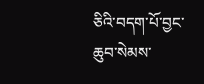ཅིའི་བདག་པོ་བྱང་ཆུབ་སེམས་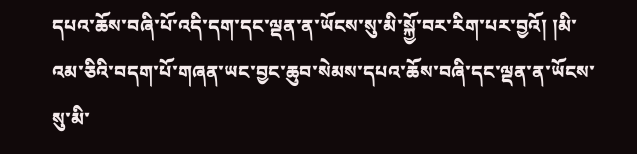དཔའ་ཆོས་བཞི་པོ་འདི་དག་དང་ལྡན་ན་ཡོངས་སུ་མི་སྐྱོ་བར་རིག་པར་བྱའོ། །མི་འམ་ཅིའི་བདག་པོ་གཞན་ཡང་བྱང་ཆུབ་སེམས་དཔའ་ཆོས་བཞི་དང་ལྡན་ན་ཡོངས་སུ་མི་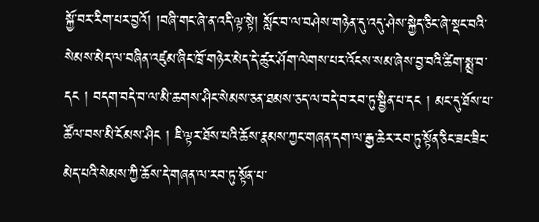སྐྱོ་བར་རིག་པར་བྱའོ། །བཞི་གང་ཞེ་ན་འདི་ལྟ་སྟེ། སློང་བ་ལ་བཤེས་གཉེན་དུ་འདུ་ཤེས་སྐྱེད་ཅིང་ཞེ་སྡང་བའི་སེམས་མེད་ལ་བཞིན་འཛུམ་ཞིང་ཁྲོ་གཉེར་མེད་དེ་ཚུར་ཤོག་ལེགས་པར་འོངས་སམ་ཞེས་བྱ་བའི་ཚིག་སྨྲ་བ་དང ། བདག་བདེ་བ་ལ་མི་ཆགས་ཤིང་སེམས་ཅན་ཐམས་ཅད་ལ་བདེ་བ་རབ་ཏུ་སྦྱིན་པ་དང ། མང་དུ་ཐོས་པ་ཚོལ་བས་མི་ངོམས་ཤིང ། ཇི་ལྟར་ཐོས་པའི་ཆོས་རྣམས་ཀྱང་གཞན་དག་ལ་རྒྱ་ཆེར་རབ་ཏུ་སྟོན་ཅིང་ཟང་ཟིང་མེད་པའི་སེམས་ཀྱི་ཆོས་དེ་གཞན་ལ་རབ་ཏུ་སྟོན་པ་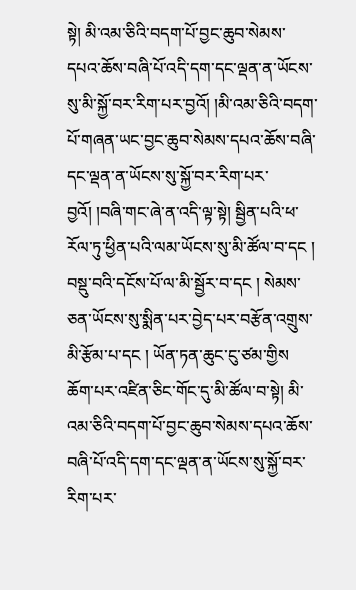སྟེ། མི་འམ་ཅིའི་བདག་པོ་བྱང་ཆུབ་སེམས་དཔའ་ཆོས་བཞི་པོ་འདི་དག་དང་ལྡན་ན་ཡོངས་སུ་མི་སྐྱོ་བར་རིག་པར་བྱའོ། །མི་འམ་ཅིའི་བདག་པོ་གཞན་ཡང་བྱང་ཆུབ་སེམས་དཔའ་ཆོས་བཞི་དང་ལྡན་ན་ཡོངས་སུ་སྐྱོ་བར་རིག་པར་བྱའོ། །བཞི་གང་ཞེ་ན་འདི་ལྟ་སྟེ། སྦྱིན་པའི་ཕ་རོལ་ཏུ་ཕྱིན་པའི་ལམ་ཡོངས་སུ་མི་ཚོལ་བ་དང ། བསྡུ་བའི་དངོས་པོ་ལ་མི་སྦྱོར་བ་དང ། སེམས་ཅན་ཡོངས་སུ་སྨིན་པར་བྱེད་པར་བརྩོན་འགྲུས་མི་རྩོམ་པ་དང ། ཡོན་ཏན་ཆུང་ངུ་ཙམ་གྱིས
ཆོག་པར་འཛིན་ཅིང་གོང་དུ་མི་ཚོལ་བ་སྟེ། མི་འམ་ཅིའི་བདག་པོ་བྱང་ཆུབ་སེམས་དཔའ་ཆོས་བཞི་པོ་འདི་དག་དང་ལྡན་ན་ཡོངས་སུ་སྐྱོ་བར་རིག་པར་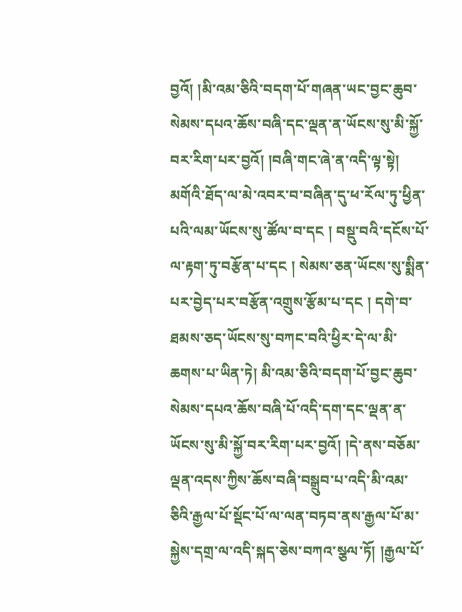བྱའོ། །མི་འམ་ཅིའི་བདག་པོ་གཞན་ཡང་བྱང་ཆུབ་སེམས་དཔའ་ཆོས་བཞི་དང་ལྡན་ན་ཡོངས་སུ་མི་སྐྱོ་བར་རིག་པར་བྱའོ། །བཞི་གང་ཞེ་ན་འདི་ལྟ་སྟེ། མགོའི་ཐོད་ལ་མེ་འབར་བ་བཞིན་དུ་ཕ་རོལ་ཏུ་ཕྱིན་པའི་ལམ་ཡོངས་སུ་ཚོལ་བ་དང ། བསྡུ་བའི་དངོས་པོ་ལ་རྟག་ཏུ་བརྩོན་པ་དང ། སེམས་ཅན་ཡོངས་སུ་སྨིན་པར་བྱེད་པར་བརྩོན་འགྲུས་རྩོམ་པ་དང ། དགེ་བ་ཐམས་ཅད་ཡོངས་སུ་བཀང་བའི་ཕྱིར་དེ་ལ་མི་ཆགས་པ་ཡིན་ཏེ། མི་འམ་ཅིའི་བདག་པོ་བྱང་ཆུབ་སེམས་དཔའ་ཆོས་བཞི་པོ་འདི་དག་དང་ལྡན་ན་ཡོངས་སུ་མི་སྐྱོ་བར་རིག་པར་བྱའོ། །དེ་ནས་བཅོམ་ལྡན་འདས་ཀྱིས་ཆོས་བཞི་བསྒྲུབ་པ་འདི་མི་འམ་ཅིའི་རྒྱལ་པོ་སྡོང་པོ་ལ་ལན་བཏབ་ནས་རྒྱལ་པོ་མ་སྐྱེས་དགྲ་ལ་འདི་སྐད་ཅེས་བཀའ་སྩལ་ཏོ། །རྒྱལ་པོ་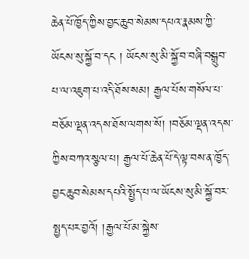ཆེན་པོ་ཁྱོད་ཀྱིས་བྱང་ཆུབ་སེམས་དཔའ་རྣམས་ཀྱི་ཡོངས་སུ་སྐྱོ་བ་དང ། ཡོངས་སུ་མི་སྐྱོ་བ་བཞི་བསྒྲུབ་པ་ལ་འཇུག་པ་འདི་ཐོས་སམ། རྒྱལ་པོས་གསོལ་པ་བཅོམ་ལྡན་འདས་ཐོས་ལགས་སོ། །བཅོམ་ལྡན་འདས་ཀྱིས་བཀའ་སྩལ་པ། རྒྱལ་པོ་ཆེན་པོ་དེ་ལྟ་བས་ན་ཁྱོད་བྱང་ཆུབ་སེམས་དཔའི་སྤྱོད་པ་ལ་ཡོངས་སུ་མི་སྐྱོ་བར་སྤྱད་པར་བྱའོ། །རྒྱལ་པོ་མ་སྐྱེས་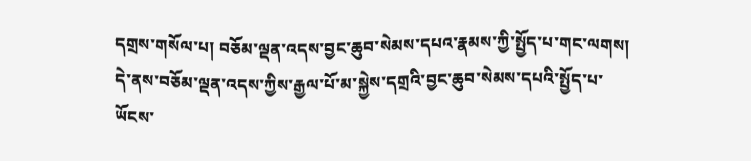དགྲས་གསོལ་པ། བཅོམ་ལྡན་འདས་བྱང་ཆུབ་སེམས་དཔའ་རྣམས་ཀྱི་སྤྱོད་པ་གང་ལགས། དེ་ནས་བཅོམ་ལྡན་འདས་ཀྱིས་རྒྱལ་པོ་མ་སྐྱེས་དགྲའི་བྱང་ཆུབ་སེམས་དཔའི་སྤྱོད་པ་ཡོངས་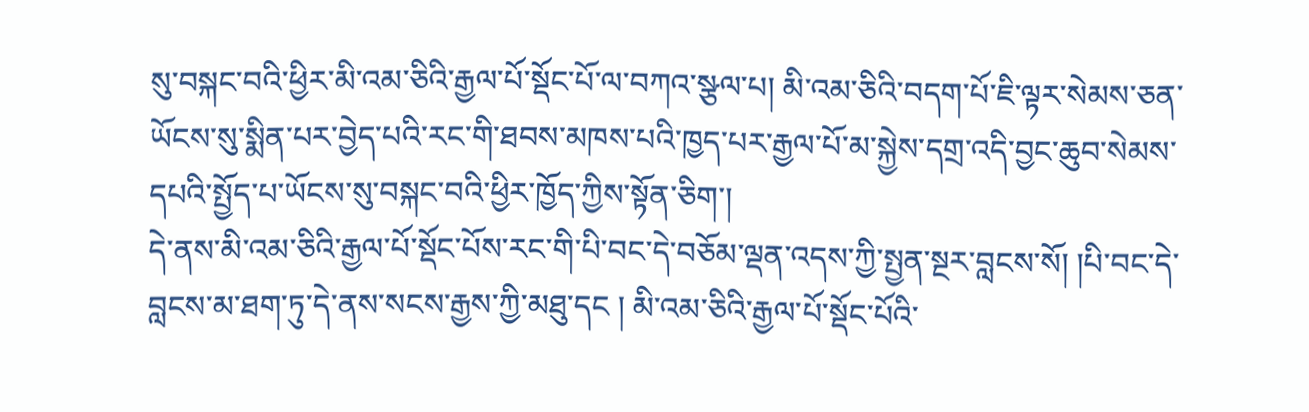སུ་བསྐང་བའི་ཕྱིར་མི་འམ་ཅིའི་རྒྱལ་པོ་སྡོང་པོ་ལ་བཀའ་སྩལ་པ། མི་འམ་ཅིའི་བདག་པོ་ཇི་ལྟར་སེམས་ཅན་ཡོངས་སུ་སྨིན་པར་བྱེད་པའི་རང་གི་ཐབས་མཁས་པའི་ཁྱད་པར་རྒྱལ་པོ་མ་སྐྱེས་དགྲ་འདི་བྱང་ཆུབ་སེམས་དཔའི་སྤྱོད་པ་ཡོངས་སུ་བསྐང་བའི་ཕྱིར་ཁྱོད་ཀྱིས་སྟོན་ཅིག་།
དེ་ནས་མི་འམ་ཅིའི་རྒྱལ་པོ་སྡོང་པོས་རང་གི་པི་བང་དེ་བཅོམ་ལྡན་འདས་ཀྱི་སྤྱན་སྔར་བླངས་སོ། །པི་བང་དེ་བླངས་མ་ཐག་ཏུ་དེ་ནས་སངས་རྒྱས་ཀྱི་མཐུ་དང ། མི་འམ་ཅིའི་རྒྱལ་པོ་སྡོང་པོའི་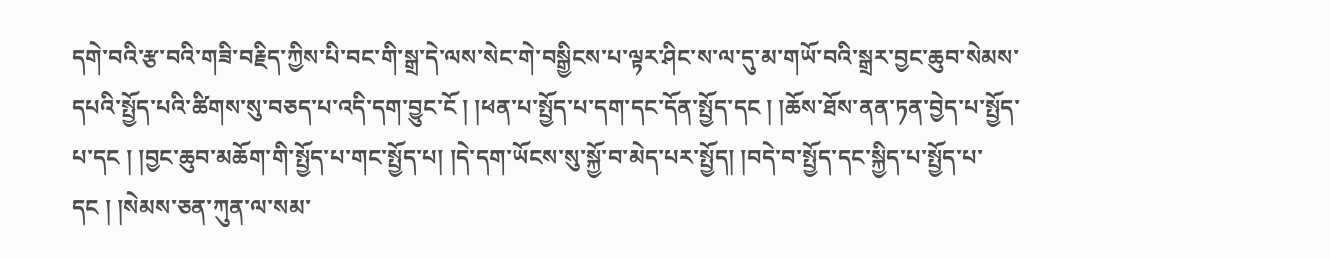དགེ་བའི་རྩ་བའི་གཟི་བརྗིད་ཀྱིས་པི་བང་གི་སྒྲ་དེ་ལས་སེང་གེ་བསྒྱིངས་པ་ལྟར་ཤིང་ས་ལ་དུ་མ་གཡོ་བའི་སྒྲར་བྱང་ཆུབ་སེམས་དཔའི་སྤྱོད་པའི་ཚིགས་སུ་བཅད་པ་འདི་དག་བྱུང་ངོ ། །ཕན་པ་སྤྱོད་པ་དག་དང་དོན་སྤྱོད་དང ། །ཆོས་ཐོས་ནན་ཏན་བྱེད་པ་སྤྱོད་པ་དང ། །བྱང་ཆུབ་མཆོག་གི་སྤྱོད་པ་གང་སྤྱོད་པ། །དེ་དག་ཡོངས་སུ་སྐྱོ་བ་མེད་པར་སྤྱོད། །བདེ་བ་སྤྱོད་དང་སྐྱིད་པ་སྤྱོད་པ་དང ། །སེམས་ཅན་ཀུན་ལ་སམ་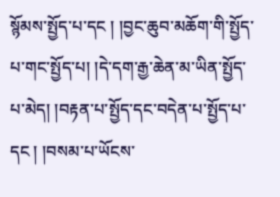སྙོམས་སྤྱོད་པ་དང ། །བྱང་ཆུབ་མཆོག་གི་སྤྱོད་པ་གང་སྤྱོད་པ། །དེ་དག་རྒྱ་ཆེན་མ་ཡིན་སྤྱོད་པ་མེད། །བརྟན་པ་སྤྱོད་དང་བདེན་པ་སྤྱོད་པ་དང ། །བསམ་པ་ཡོངས་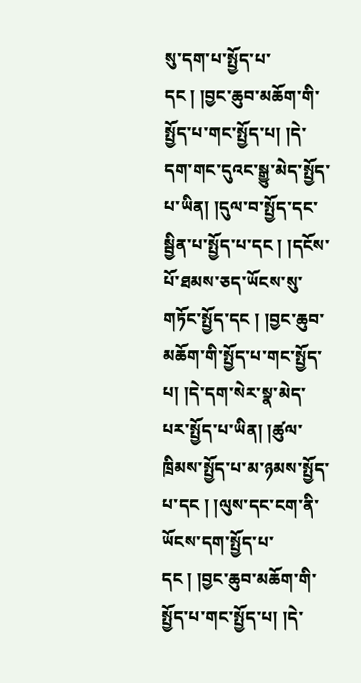སུ་དག་པ་སྤྱོད་པ་དང ། །བྱང་ཆུབ་མཆོག་གི་སྤྱོད་པ་གང་སྤྱོད་པ། །དེ་དག་གང་དུའང་སྒྱུ་མེད་སྤྱོད་པ་ཡིན། །དུལ་བ་སྤྱོད་དང་སྦྱིན་པ་སྤྱོད་པ་དང ། །དངོས་པོ་ཐམས་ཅད་ཡོངས་སུ་གཏོང་སྤྱོད་དང ། །བྱང་ཆུབ་མཆོག་གི་སྤྱོད་པ་གང་སྤྱོད་པ། །དེ་དག་སེར་སྣ་མེད་པར་སྤྱོད་པ་ཡིན། །ཚུལ་ཁྲིམས་སྤྱོད་པ་མ་ཉམས་སྤྱོད་པ་དང ། །ལུས་དང་ངག་ནི་ཡོངས་དག་སྤྱོད་པ་དང ། །བྱང་ཆུབ་མཆོག་གི་སྤྱོད་པ་གང་སྤྱོད་པ། །དེ་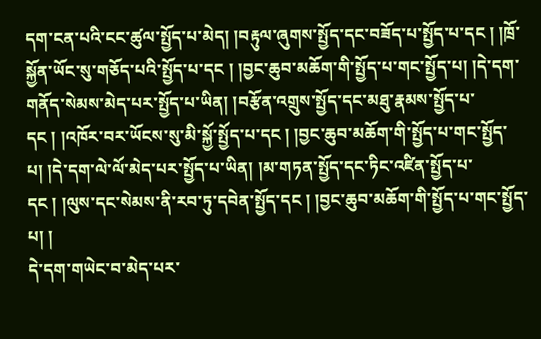དག་ངན་པའི་ངང་ཚུལ་སྤྱོད་པ་མེད། །བརྟུལ་ཞུགས་སྤྱོད་དང་བཟོད་པ་སྤྱོད་པ་དང ། །ཁྲོ་སྐྱོན་ཡོང་སུ་གཅོད་པའི་སྤྱོད་པ་དང ། །བྱང་ཆུབ་མཆོག་གི་སྤྱོད་པ་གང་སྤྱོད་པ། །དེ་དག་གནོད་སེམས་མེད་པར་སྤྱོད་པ་ཡིན། །བརྩོན་འགྲུས་སྤྱོད་དང་མཐུ་རྣམས་སྤྱོད་པ་དང ། །འཁོར་བར་ཡོངས་སུ་མི་སྐྱོ་སྤྱོད་པ་དང ། །བྱང་ཆུབ་མཆོག་གི་སྤྱོད་པ་གང་སྤྱོད་པ། །དེ་དག་ལེ་ལོ་མེད་པར་སྤྱོད་པ་ཡིན། །མ་གཏན་སྤྱོད་དང་ཏིང་འཛིན་སྤྱོད་པ་དང ། །ལུས་དང་སེམས་ནི་རབ་ཏུ་དབེན་སྤྱོད་དང ། །བྱང་ཆུབ་མཆོག་གི་སྤྱོད་པ་གང་སྤྱོད་པ། །
དེ་དག་གཡེང་བ་མེད་པར་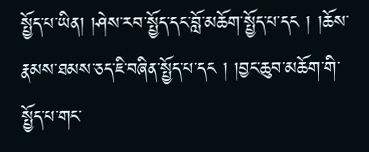སྤྱོད་པ་ཡིན། །ཤེས་རབ་སྤྱོད་དང་བློ་མཆོག་སྤྱོད་པ་དང ། །ཆོས་རྣམས་ཐམས་ཅད་ཇི་བཞིན་སྤྱོད་པ་དང ། །བྱང་ཆུབ་མཆོག་གི་སྤྱོད་པ་གང་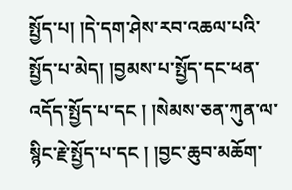སྤྱོད་པ། །དེ་དག་ཤེས་རབ་འཆལ་པའི་སྤྱོད་པ་མེད། །བྱམས་པ་སྤྱོད་དང་ཕན་འདོད་སྤྱོད་པ་དང ། །སེམས་ཅན་ཀུན་ལ་སྙིང་རྗེ་སྤྱོད་པ་དང ། །བྱང་ཆུབ་མཆོག་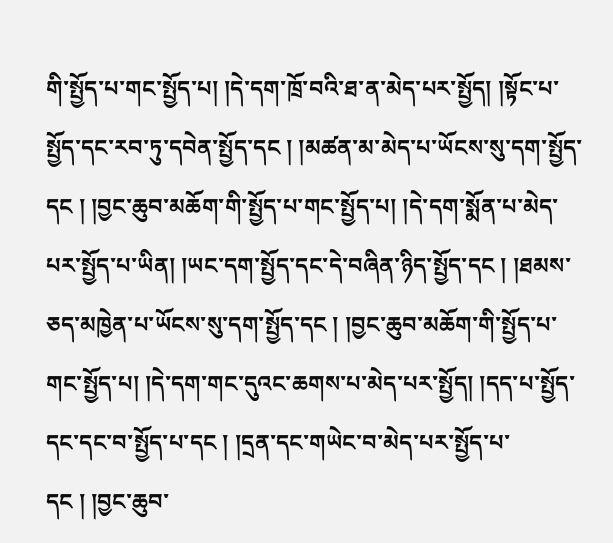གི་སྤྱོད་པ་གང་སྤྱོད་པ། །དེ་དག་ཁྲོ་བའི་ཐ་ན་མེད་པར་སྤྱོད། །སྟོང་པ་སྤྱོད་དང་རབ་ཏུ་དབེན་སྤྱོད་དང ། །མཚན་མ་མེད་པ་ཡོངས་སུ་དག་སྤྱོད་དང ། །བྱང་ཆུབ་མཆོག་གི་སྤྱོད་པ་གང་སྤྱོད་པ། །དེ་དག་སྨོན་པ་མེད་པར་སྤྱོད་པ་ཡིན། །ཡང་དག་སྤྱོད་དང་དེ་བཞིན་ཉིད་སྤྱོད་དང ། །ཐམས་ཅད་མཁྱེན་པ་ཡོངས་སུ་དག་སྤྱོད་དང ། །བྱང་ཆུབ་མཆོག་གི་སྤྱོད་པ་གང་སྤྱོད་པ། །དེ་དག་གང་དུའང་ཆགས་པ་མེད་པར་སྤྱོད། །དད་པ་སྤྱོད་དང་དང་བ་སྤྱོད་པ་དང ། །དྲན་དང་གཡེང་བ་མེད་པར་སྤྱོད་པ་དང ། །བྱང་ཆུབ་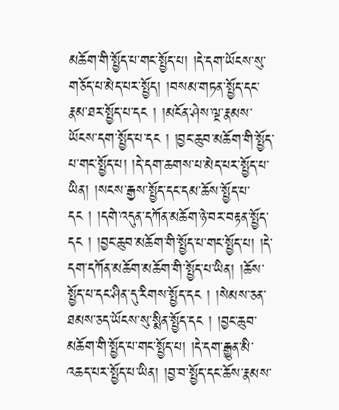མཆོག་གི་སྤྱོད་པ་གང་སྤྱོད་པ། །དེ་དག་ཡོངས་སུ་གཅོད་པ་མེད་པར་སྤྱོད། །བསམ་གཏན་སྤྱོད་དང་རྣམ་ཐར་སྤྱོད་པ་དང ། །མངོན་ཤེས་ལྔ་རྣམས་ཡོངས་དག་སྤྱོད་པ་དང ། །བྱང་ཆུབ་མཆོག་གི་སྤྱོད་པ་གང་སྤྱོད་པ། །དེ་དག་ཆགས་པ་མེད་པར་སྤྱོད་པ་ཡིན། །སངས་རྒྱས་སྤྱོད་དང་དམ་ཆོས་སྤྱོད་པ་དང ། །དགེ་འདུན་དཀོན་མཆོག་ཉེ་བར་བརྟན་སྤྱོད་དང ། །བྱང་ཆུབ་མཆོག་གི་སྤྱོད་པ་གང་སྤྱོད་པ། །དེ་དག་དཀོན་མཆོག་མཆོག་གི་སྤྱོད་པ་ཡིན། །ཆོས་སྤྱོད་པ་དང་ཤིན་དུ་རིགས་སྤྱོད་དང ། །སེམས་ཅན་ཐམས་ཅད་ཡོངས་སུ་སྨིན་སྤྱོད་དང ། །བྱང་ཆུབ་མཆོག་གི་སྤྱོད་པ་གང་སྤྱོད་པ། །དེ་དག་རྒྱུན་མི་འཆད་པར་སྤྱོད་པ་ཡིན། །བྱ་བ་སྤྱོད་དང་ཆོས་རྣམས་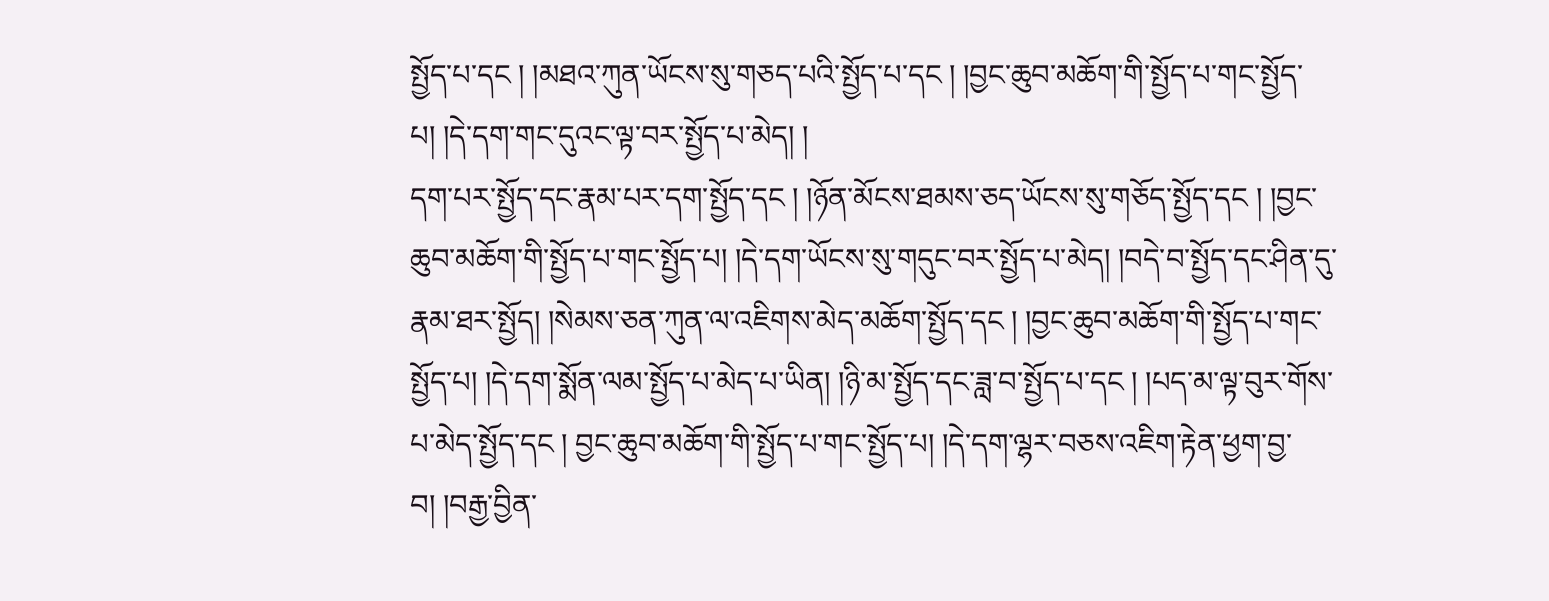སྤྱོད་པ་དང ། །མཐའ་ཀུན་ཡོངས་སུ་གཅད་པའི་སྤྱོད་པ་དང ། །བྱང་ཆུབ་མཆོག་གི་སྤྱོད་པ་གང་སྤྱོད་པ། །དེ་དག་གང་དུའང་ལྟ་བར་སྤྱོད་པ་མེད། །
དག་པར་སྤྱོད་དང་རྣམ་པར་དག་སྤྱོད་དང ། །ཉོན་མོངས་ཐམས་ཅད་ཡོངས་སུ་གཅོད་སྤྱོད་དང ། །བྱང་ཆུབ་མཆོག་གི་སྤྱོད་པ་གང་སྤྱོད་པ། །དེ་དག་ཡོངས་སུ་གདུང་བར་སྤྱོད་པ་མེད། །བདེ་བ་སྤྱོད་དང་ཤིན་དུ་རྣམ་ཐར་སྤྱོད། །སེམས་ཅན་ཀུན་ལ་འཇིགས་མེད་མཆོག་སྤྱོད་དང ། །བྱང་ཆུབ་མཆོག་གི་སྤྱོད་པ་གང་སྤྱོད་པ། །དེ་དག་སྨོན་ལམ་སྤྱོད་པ་མེད་པ་ཡིན། །ཉི་མ་སྤྱོད་དང་ཟླ་བ་སྤྱོད་པ་དང ། །པད་མ་ལྟ་བུར་གོས་པ་མེད་སྤྱོད་དང ། བྱང་ཆུབ་མཆོག་གི་སྤྱོད་པ་གང་སྤྱོད་པ། །དེ་དག་ལྷར་བཅས་འཇིག་རྟེན་ཕྱག་བྱ་བ། །བརྒྱ་བྱིན་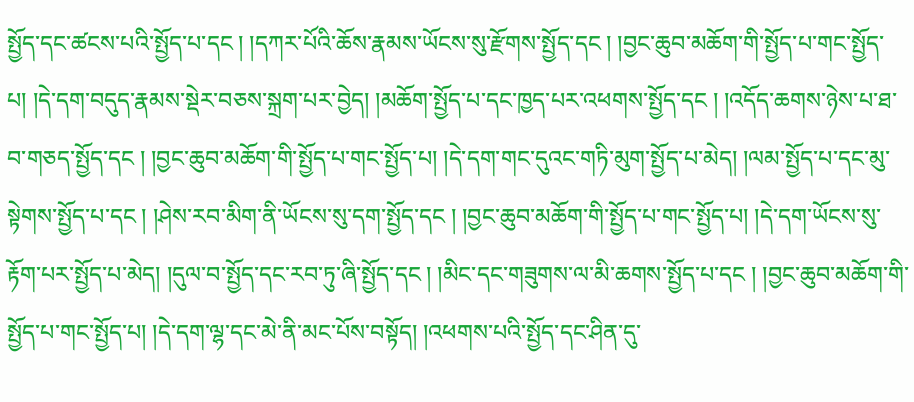སྤྱོད་དང་ཚངས་པའི་སྤྱོད་པ་དང ། །དཀར་པོའི་ཆོས་རྣམས་ཡོངས་སུ་རྫོགས་སྤྱོད་དང ། །བྱང་ཆུབ་མཆོག་གི་སྤྱོད་པ་གང་སྤྱོད་པ། །དེ་དག་བདུད་རྣམས་སྡེར་བཅས་སྐྲག་པར་བྱེད། །མཆོག་སྤྱོད་པ་དང་ཁྱད་པར་འཕགས་སྤྱོད་དང ། །འདོད་ཆགས་ཉེས་པ་ཐ་བ་གཅད་སྤྱོད་དང ། །བྱང་ཆུབ་མཆོག་གི་སྤྱོད་པ་གང་སྤྱོད་པ། །དེ་དག་གང་དུའང་གཏི་མུག་སྤྱོད་པ་མེད། །ལམ་སྤྱོད་པ་དང་མུ་སྟེགས་སྤྱོད་པ་དང ། །ཤེས་རབ་མིག་ནི་ཡོངས་སུ་དག་སྤྱོད་དང ། །བྱང་ཆུབ་མཆོག་གི་སྤྱོད་པ་གང་སྤྱོད་པ། །དེ་དག་ཡོངས་སུ་རྟོག་པར་སྤྱོད་པ་མེད། །དུལ་བ་སྤྱོད་དང་རབ་ཏུ་ཞི་སྤྱོད་དང ། །མིང་དང་གཟུགས་ལ་མི་ཆགས་སྤྱོད་པ་དང ། །བྱང་ཆུབ་མཆོག་གི་སྤྱོད་པ་གང་སྤྱོད་པ། །དེ་དག་ལྷ་དང་མེ་ནི་མང་པོས་བསྟོད། །འཕགས་པའི་སྤྱོད་དང་ཤིན་དུ་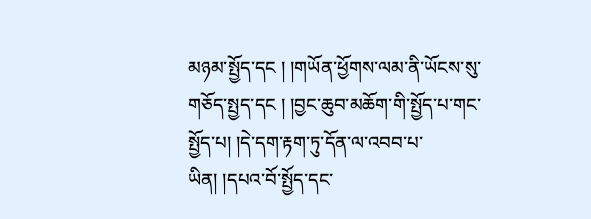མཉམ་སྤྱོད་དང ། །གཡོན་ཕྱོགས་ལམ་ནི་ཡོངས་སུ་གཅོད་སྤྱད་དང ། །བྱང་ཆུབ་མཆོག་གི་སྤྱོད་པ་གང་སྤྱོད་པ། །དེ་དག་རྟག་ཏུ་དོན་ལ་འབབ་པ་ཡིན། །དཔའ་བོ་སྤྱོད་དང་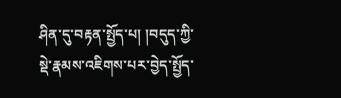ཤིན་དུ་བརྟན་སྤྱོད་པ། །བདུད་ཀྱི་སྡེ་རྣམས་འཇིགས་པར་བྱེད་སྤྱོད་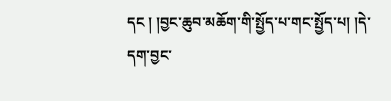དང ། །བྱང་ཆུབ་མཆོག་གི་སྤྱོད་པ་གང་སྤྱོད་པ། །དེ་དག་བྱང་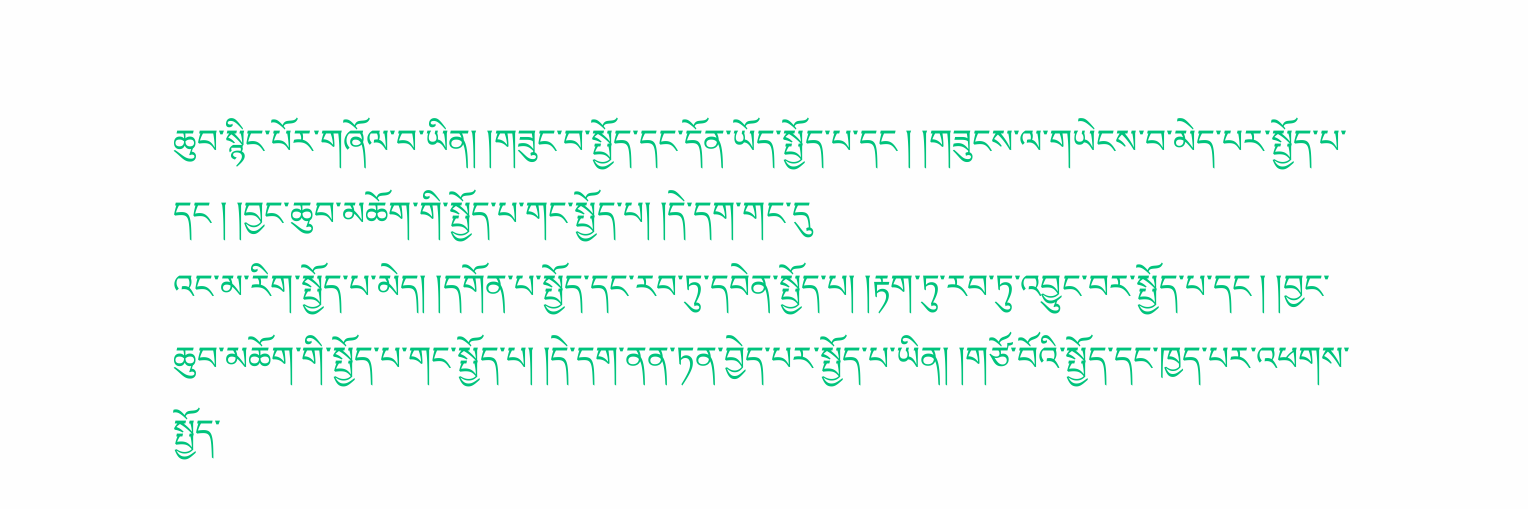ཆུབ་སྙིང་པོར་གཞོལ་བ་ཡིན། །གཟུང་བ་སྤྱོད་དང་དོན་ཡོད་སྤྱོད་པ་དང ། །གཟུངས་ལ་གཡེངས་བ་མེད་པར་སྤྱོད་པ་དང ། །བྱང་ཆུབ་མཆོག་གི་སྤྱོད་པ་གང་སྤྱོད་པ། །དེ་དག་གང་དུ
འང་མ་རིག་སྤྱོད་པ་མེད། །དགོན་པ་སྤྱོད་དང་རབ་ཏུ་དབེན་སྤྱོད་པ། །རྟག་ཏུ་རབ་ཏུ་འབྱུང་བར་སྤྱོད་པ་དང ། །བྱང་ཆུབ་མཆོག་གི་སྤྱོད་པ་གང་སྤྱོད་པ། །དེ་དག་ནན་ཏན་བྱེད་པར་སྤྱོད་པ་ཡིན། །གཙོ་བོའི་སྤྱོད་དང་ཁྱད་པར་འཕགས་སྤྱོད་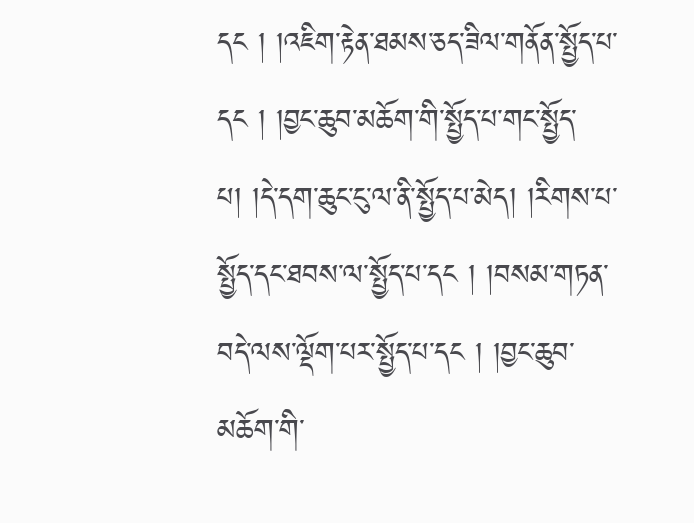དང ། །འཇིག་རྟེན་ཐམས་ཅད་ཟིལ་གནོན་སྤྱོད་པ་དང ། །བྱང་ཆུབ་མཆོག་གི་སྤྱོད་པ་གང་སྤྱོད་པ། །དེ་དག་ཆུང་ངུ་ལ་ནི་སྤྱོད་པ་མེད། །རིགས་པ་སྤྱོད་དང་ཐབས་ལ་སྤྱོད་པ་དང ། །བསམ་གཏན་བདེ་ལས་ལྡོག་པར་སྤྱོད་པ་དང ། །བྱང་ཆུབ་མཆོག་གི་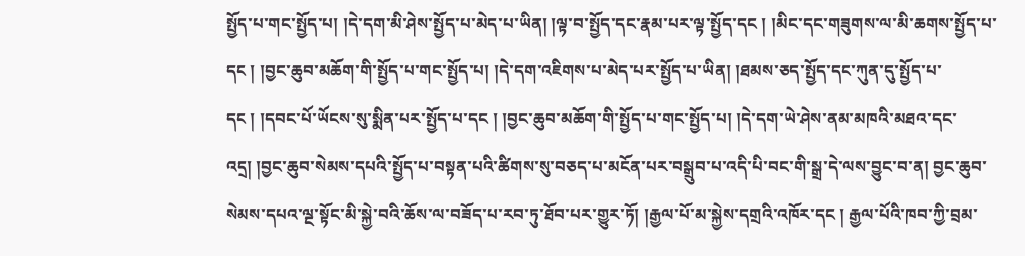སྤྱོད་པ་གང་སྤྱོད་པ། །དེ་དག་མི་ཤེས་སྤྱོད་པ་མེད་པ་ཡིན། །ལྟ་བ་སྤྱོད་དང་རྣམ་པར་ལྟ་སྤྱོད་དང ། །མིང་དང་གཟུགས་ལ་མི་ཆགས་སྤྱོད་པ་དང ། །བྱང་ཆུབ་མཆོག་གི་སྤྱོད་པ་གང་སྤྱོད་པ། །དེ་དག་འཇིགས་པ་མེད་པར་སྤྱོད་པ་ཡིན། །ཐམས་ཅད་སྤྱོད་དང་ཀུན་དུ་སྤྱོད་པ་དང ། །དབང་པོ་ཡོངས་སུ་སྨིན་པར་སྤྱོད་པ་དང ། །བྱང་ཆུབ་མཆོག་གི་སྤྱོད་པ་གང་སྤྱོད་པ། །དེ་དག་ཡེ་ཤེས་ནམ་མཁའི་མཐའ་དང་འདྲ། །བྱང་ཆུབ་སེམས་དཔའི་སྤྱོད་པ་བསྟན་པའི་ཚིགས་སུ་བཅད་པ་མངོན་པར་བསྒྲུབ་པ་འདི་པི་བང་གི་སྒྲ་དེ་ལས་བྱུང་བ་ན། བྱང་ཆུབ་སེམས་དཔའ་ལྔ་སྟོང་མི་སྐྱེ་བའི་ཆོས་ལ་བཟོད་པ་རབ་ཏུ་ཐོབ་པར་གྱུར་ཏོ། །རྒྱལ་པོ་མ་སྐྱེས་དགྲའི་འཁོར་དང ། རྒྱལ་པོའི་ཁབ་ཀྱི་བྲམ་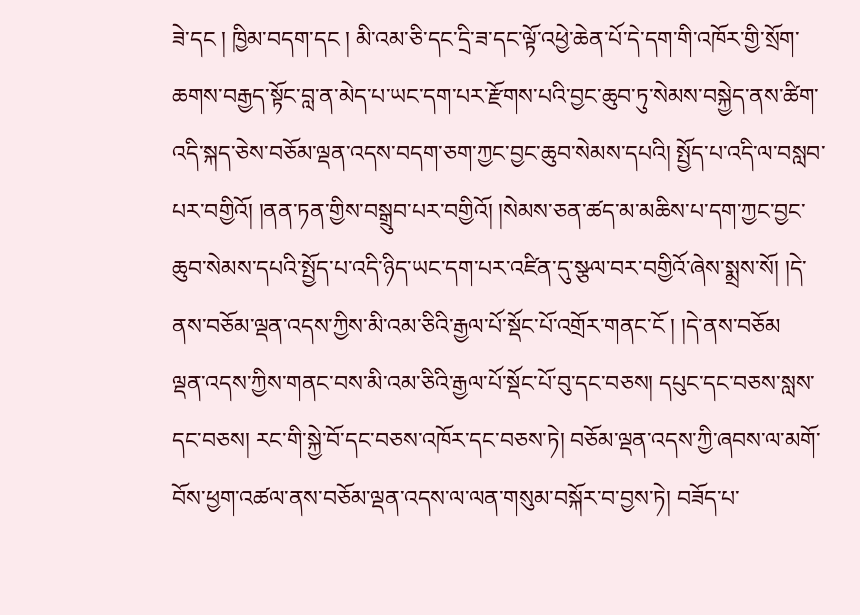ཟེ་དང ། ཁྱིམ་བདག་དང ། མི་འམ་ཅི་དང་དྲི་ཟ་དང་ལྟོ་འཕྱེ་ཆེན་པོ་དེ་དག་གི་འཁོར་གྱི་སྲོག་ཆགས་བརྒྱད་སྟོང་བླ་ན་མེད་པ་ཡང་དག་པར་རྫོགས་པའི་བྱང་ཆུབ་ཏུ་སེམས་བསྐྱེད་ནས་ཚིག་འདི་སྐད་ཅེས་བཅོམ་ལྡན་འདས་བདག་ཅག་ཀྱང་བྱང་ཆུབ་སེམས་དཔའི། སྤྱོད་པ་འདི་ལ་བསླབ་པར་བགྱིའོ། །ནན་ཏན་གྱིས་བསྒྲུབ་པར་བགྱིའོ། །སེམས་ཅན་ཚད་མ་མཆིས་པ་དག་ཀྱང་བྱང་ཆུབ་སེམས་དཔའི་སྤྱོད་པ་འདི་ཉིད་ཡང་དག་པར་འཛིན་དུ་སྩལ་བར་བགྱིའོ་ཞེས་སྨྲས་སོ། །དེ་ནས་བཅོམ་ལྡན་འདས་ཀྱིས་མི་འམ་ཅིའི་རྒྱལ་པོ་སྡོང་པོ་འགྲོར་གནང་ངོ ། །དེ་ནས་བཅོམ
ལྡན་འདས་ཀྱིས་གནང་བས་མི་འམ་ཅིའི་རྒྱལ་པོ་སྡོང་པོ་བུ་དང་བཅས། དཔུང་དང་བཅས་སླས་དང་བཅས། རང་གི་སྐྱེ་བོ་དང་བཅས་འཁོར་དང་བཅས་ཏེ། བཅོམ་ལྡན་འདས་ཀྱི་ཞབས་ལ་མགོ་བོས་ཕྱག་འཚལ་ནས་བཅོམ་ལྡན་འདས་ལ་ལན་གསུམ་བསྐོར་བ་བྱས་ཏེ། བཟོད་པ་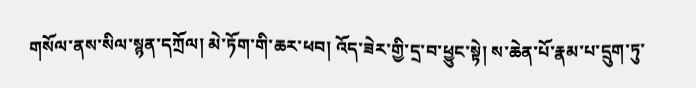གསོལ་ནས་སིལ་སྙན་དཀྲོལ། མེ་ཏོག་གི་ཆར་ཕབ། འོད་ཟེར་གྱི་དྲ་བ་ཕྱུང་སྟེ། ས་ཆེན་པོ་རྣམ་པ་དྲུག་ཏུ་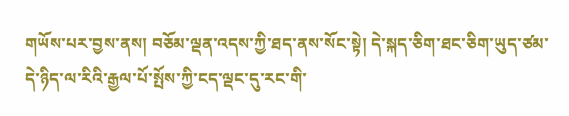གཡོས་པར་བྱས་ནས། བཅོམ་ལྡན་འདས་ཀྱི་ཐད་ནས་སོང་སྟེ། དེ་སྐད་ཅིག་ཐང་ཅིག་ཡུད་ཙམ་དེ་ཉིད་ལ་རིའི་རྒྱལ་པོ་སྤོས་ཀྱི་ངད་ལྡང་དུ་རང་གི་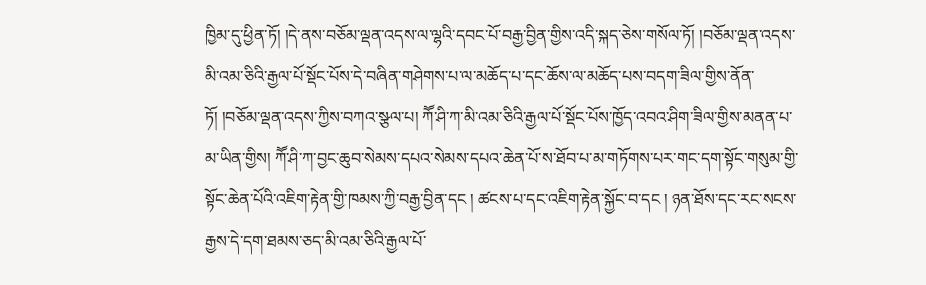ཁྱིམ་དུ་ཕྱིན་ཏོ། །དེ་ནས་བཅོམ་ལྡན་འདས་ལ་ལྷའི་དབང་པོ་བརྒྱ་བྱིན་གྱིས་འདི་སྐད་ཅེས་གསོལ་ཏོ། །བཅོམ་ལྡན་འདས་མི་འམ་ཅིའི་རྒྱལ་པོ་སྡོང་པོས་དེ་བཞིན་གཤེགས་པ་ལ་མཆོད་པ་དང་ཆོས་ལ་མཆོད་པས་བདག་ཟིལ་གྱིས་ནོན་ཏོ། །བཅོམ་ལྡན་འདས་ཀྱིས་བཀའ་སྩལ་པ། ཀཽ་ཤི་ཀ་མི་འམ་ཅིའི་རྒྱལ་པོ་སྡོང་པོས་ཁྱོད་འབའ་ཤིག་ཟིལ་གྱིས་མནན་པ་མ་ཡིན་གྱིས། ཀཽ་ཤི་ཀ་བྱང་ཆུབ་སེམས་དཔའ་སེམས་དཔའ་ཆེན་པོ་ས་ཐོབ་པ་མ་གཏོགས་པར་གང་དག་སྟོང་གསུམ་གྱི་སྟོང་ཆེན་པོའི་འཇིག་རྟེན་གྱི་ཁམས་ཀྱི་བརྒྱ་བྱིན་དང ། ཚངས་པ་དང་འཇིག་རྟེན་སྐྱོང་བ་དང ། ཉན་ཐོས་དང་རང་སངས་རྒྱས་དེ་དག་ཐམས་ཅད་མི་འམ་ཅིའི་རྒྱལ་པོ་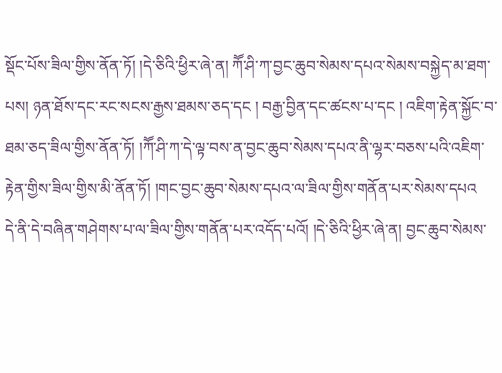སྡོང་པོས་ཟིལ་གྱིས་ནོན་ཏོ། །དེ་ཅིའི་ཕྱིར་ཞེ་ན། ཀཽ་ཤི་ཀ་བྱང་ཆུབ་སེམས་དཔའ་སེམས་བསྐྱེད་མ་ཐག་པས། ཉན་ཐོས་དང་རང་སངས་རྒྱས་ཐམས་ཅད་དང ། བརྒྱ་བྱིན་དང་ཚངས་པ་དང ། འཇིག་རྟེན་སྐྱོང་བ་ཐམ་ཅད་ཟིལ་གྱིས་ནོན་ཏོ། །ཀཽ་ཤི་ཀ་དེ་ལྟ་བས་ན་བྱང་ཆུབ་སེམས་དཔའ་ནི་ལྷར་བཅས་པའི་འཇིག་རྟེན་གྱིས་ཟིལ་གྱིས་མི་ནོན་ཏོ། །གང་བྱང་ཆུབ་སེམས་དཔའ་ལ་ཟིལ་གྱིས་གནོན་པར་སེམས་དཔའ
དེ་ནི་དེ་བཞིན་གཤེགས་པ་ལ་ཟིལ་གྱིས་གནོན་པར་འདོད་པའོ། །དེ་ཅིའི་ཕྱིར་ཞེ་ན། བྱང་ཆུབ་སེམས་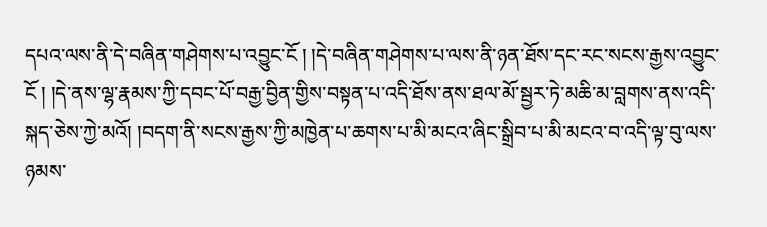དཔའ་ལས་ནི་དེ་བཞིན་གཤེགས་པ་འབྱུང་ངོ ། །དེ་བཞིན་གཤེགས་པ་ལས་ནི་ཉན་ཐོས་དང་རང་སངས་རྒྱས་འབྱུང་ངོ ། །དེ་ནས་ལྷ་རྣམས་ཀྱི་དབང་པོ་བརྒྱ་བྱིན་གྱིས་བསྟན་པ་འདི་ཐོས་ནས་ཐལ་མོ་སྦྱར་ཏེ་མཆི་མ་བླགས་ནས་འདི་སྐད་ཅེས་ཀྱེ་མའོ། །བདག་ནི་སངས་རྒྱས་ཀྱི་མཁྱེན་པ་ཆགས་པ་མི་མངའ་ཞིང་སྒྲིབ་པ་མི་མངའ་བ་འདི་ལྟ་བུ་ལས་ཉམས་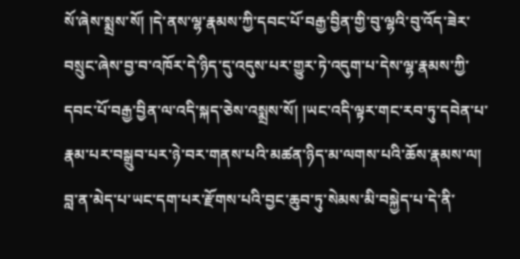སོ་ཞེས་སྨྲས་སོ། །དེ་ནས་ལྷ་རྣམས་ཀྱི་དབང་པོ་བརྒྱ་བྱིན་གྱི་བུ་ལྷའི་བུ་འོད་ཟེར་བསྲུང་ཞེས་བྱ་བ་འཁོར་དེ་ཉིད་དུ་འདུས་པར་གྱུར་ཏེ་འདུག་པ་དེས་ལྷ་རྣམས་ཀྱི་དབང་པོ་བརྒྱ་བྱིན་ལ་འདི་སྐད་ཅེས་འསྨྲས་སོ། །ཡང་འདི་ལྟར་གང་རབ་ཏུ་དབེན་པ་རྣམ་པར་བསྒྲུབ་པར་ཉེ་བར་གནས་པའི་མཚན་ཉིད་མ་ལགས་པའི་ཆོས་རྣམས་ལ། བླ་ན་མེད་པ་ཡང་དག་པར་རྫོགས་པའི་བྱང་ཆུབ་ཏུ་སེམས་མི་བསྐྱེད་པ་དེ་ནི་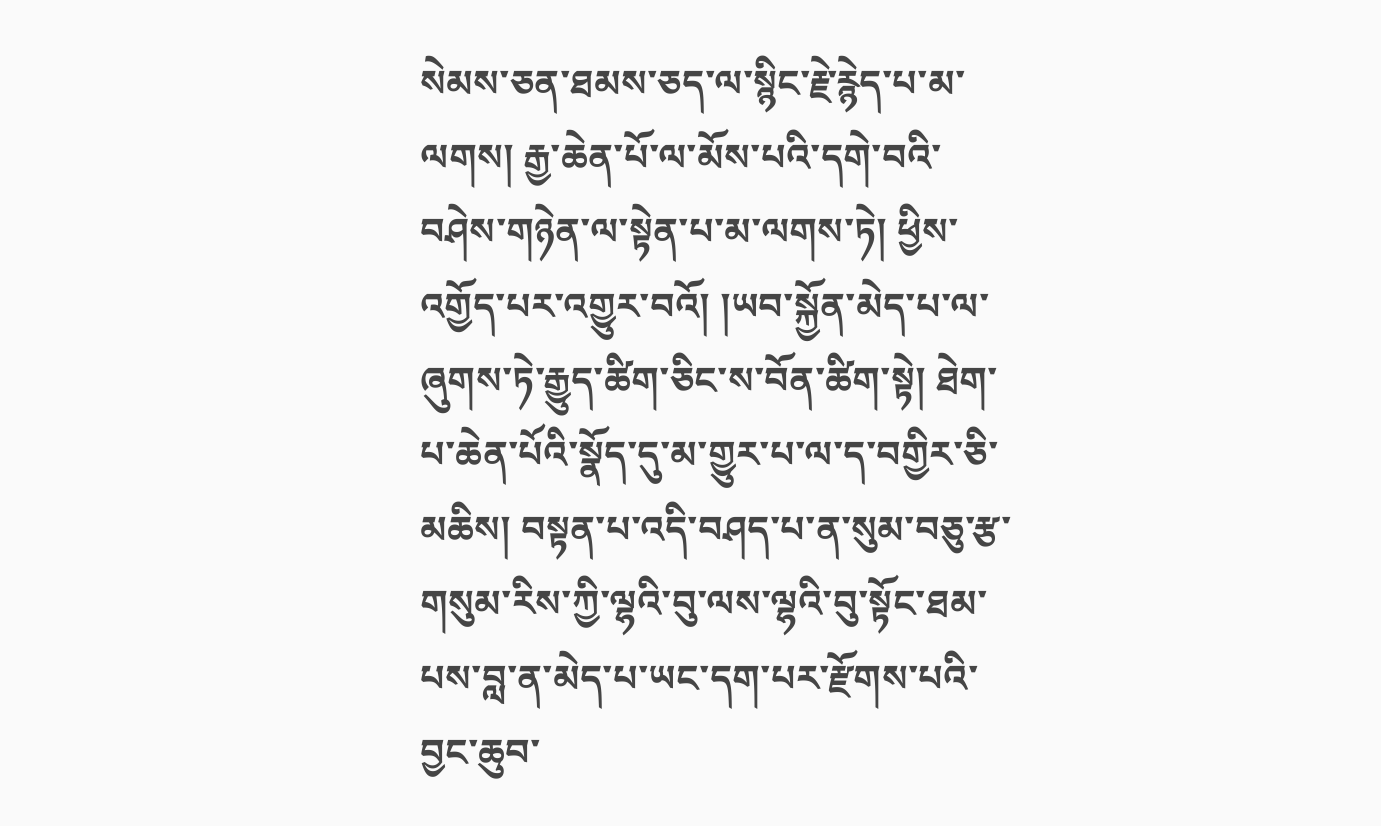སེམས་ཅན་ཐམས་ཅད་ལ་སྙིང་རྗེ་རྙེད་པ་མ་ལགས། རྒྱ་ཆེན་པོ་ལ་མོས་པའི་དགེ་བའི་བཤེས་གཉེན་ལ་སྟེན་པ་མ་ལགས་ཏེ། ཕྱིས་འགྱོད་པར་འགྱུར་བའོ། །ཡབ་སྐྱོན་མེད་པ་ལ་ཞུགས་ཏེ་རྒྱུད་ཚིག་ཅིང་ས་བོན་ཚིག་སྟེ། ཐེག་པ་ཆེན་པོའི་སྣོད་དུ་མ་གྱུར་པ་ལ་ད་བགྱིར་ཅི་མཆིས། བསྟན་པ་འདི་བཤད་པ་ན་སུམ་བཅུ་རྩ་གསུམ་རིས་ཀྱི་ལྷའི་བུ་ལས་ལྷའི་བུ་སྟོང་ཐམ་པས་བླ་ན་མེད་པ་ཡང་དག་པར་རྫོགས་པའི་བྱང་ཆུབ་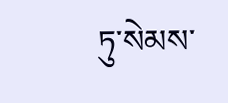ཏུ་སེམས་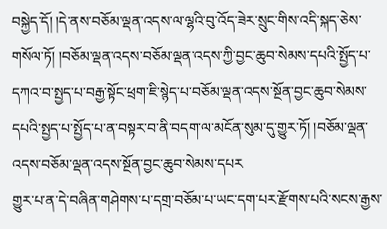བསྐྱེད་དོ། །དེ་ནས་བཅོམ་ལྡན་འདས་ལ་ལྷའི་བུ་འོད་ཟེར་སྲུང་གིས་འདི་སྐད་ཅེས་གསོལ་ཏོ། །བཅོམ་ལྡན་འདས་བཅོམ་ལྡན་འདས་ཀྱི་བྱང་ཆུབ་སེམས་དཔའི་སྤྱོད་པ་དཀའ་བ་སྤྱད་པ་བརྒྱ་སྟོང་ཕྲག་ཇི་སྙེད་པ་བཅོམ་ལྡན་འདས་སྔོན་བྱང་ཆུབ་སེམས་དཔའི་སྤྱད་པ་སྤྱོད་པ་ན་བསྟར་བ་ནི་བདག་ལ་མངོན་སུམ་དུ་གྱུར་ཏོ། །བཅོམ་ལྡན་འདས་བཅོམ་ལྡན་འདས་སྔོན་བྱང་ཆུབ་སེམས་དཔར
གྱུར་པ་ན་དེ་བཞིན་གཤེགས་པ་དགྲ་བཅོམ་པ་ཡང་དག་པར་རྫོགས་པའི་སངས་རྒྱས་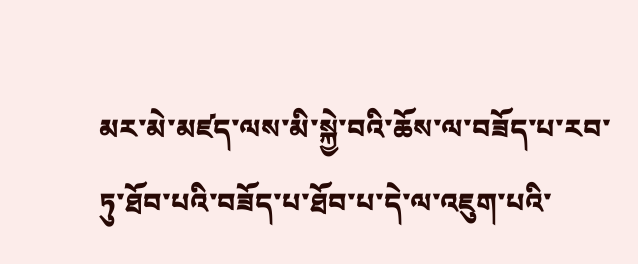མར་མེ་མཛད་ལས་མི་སྐྱེ་བའི་ཆོས་ལ་བཟོད་པ་རབ་ཏུ་ཐོབ་པའི་བཟོད་པ་ཐོབ་པ་དེ་ལ་འཇུག་པའི་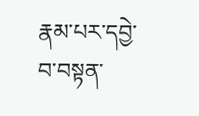རྣམ་པར་དབྱེ་བ་བསྟན་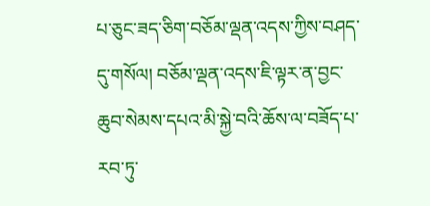པ་ཅུང་ཟད་ཅིག་བཅོམ་ལྡན་འདས་ཀྱིས་བཤད་དུ་གསོལ། བཅོམ་ལྡན་འདས་ཇི་ལྟར་ན་བྱང་ཆུབ་སེམས་དཔའ་མི་སྐྱེ་བའི་ཆོས་ལ་བཟོད་པ་རབ་ཏུ་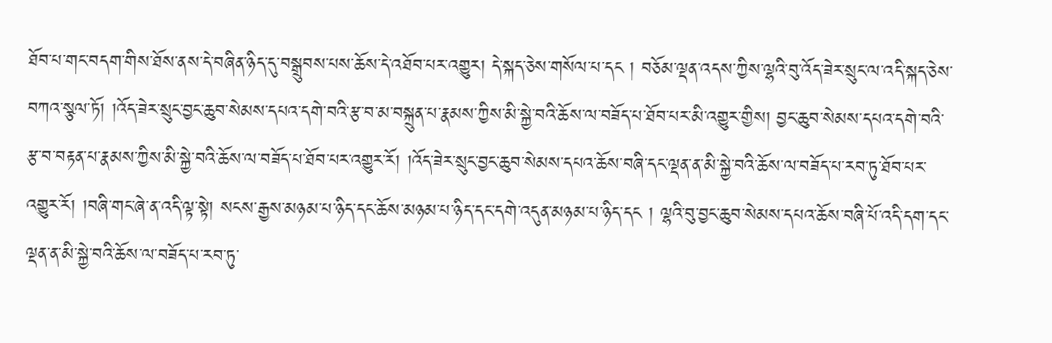ཐོབ་པ་གང་བདག་གིས་ཐོས་ནས་དེ་བཞིན་ཉིད་དུ་བསྒྲུབས་པས་ཆོས་དེ་འཐོབ་པར་འགྱུར། དེ་སྐད་ཅེས་གསོལ་པ་དང ། བཅོམ་ལྡན་འདས་ཀྱིས་ལྷའི་བུ་འོད་ཟེར་སྲུང་ལ་འདི་སྐད་ཅེས་བཀའ་སྩལ་ཏོ། །འོད་ཟེར་སྲུང་བྱང་ཆུབ་སེམས་དཔའ་དགེ་བའི་རྩ་བ་མ་བསྐྲུན་པ་རྣམས་ཀྱིས་མི་སྐྱེ་བའི་ཆོས་ལ་བཟོད་པ་ཐོབ་པར་མི་འགྱུར་གྱིས། བྱང་ཆུབ་སེམས་དཔའ་དགེ་བའི་རྩ་བ་བརྟན་པ་རྣམས་ཀྱིས་མི་སྐྱེ་བའི་ཆོས་ལ་བཟོད་པ་ཐོབ་པར་འགྱུར་རོ། །འོད་ཟེར་སྲུང་བྱང་ཆུབ་སེམས་དཔའ་ཆོས་བཞི་དང་ལྡན་ན་མི་སྐྱེ་བའི་ཆོས་ལ་བཟོད་པ་རབ་ཏུ་ཐོབ་པར་འགྱུར་རོ། །བཞི་གང་ཞེ་ན་འདི་ལྟ་སྟེ། སངས་རྒྱས་མཉམ་པ་ཉིད་དང་ཆོས་མཉམ་པ་ཉིད་དང་དགེ་འདུན་མཉམ་པ་ཉིད་དང ། ལྷའི་བུ་བྱང་ཆུབ་སེམས་དཔའ་ཆོས་བཞི་པོ་འདི་དག་དང་ལྡན་ན་མི་སྐྱེ་བའི་ཆོས་ལ་བཟོད་པ་རབ་ཏུ་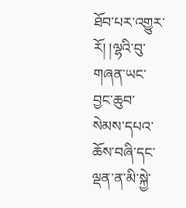ཐོབ་པར་འགྱུར་རོ། །ལྷའི་བུ་གཞན་ཡང་བྱང་ཆུབ་སེམས་དཔའ་ཆོས་བཞི་དང་ལྡན་ན་མི་སྐྱེ་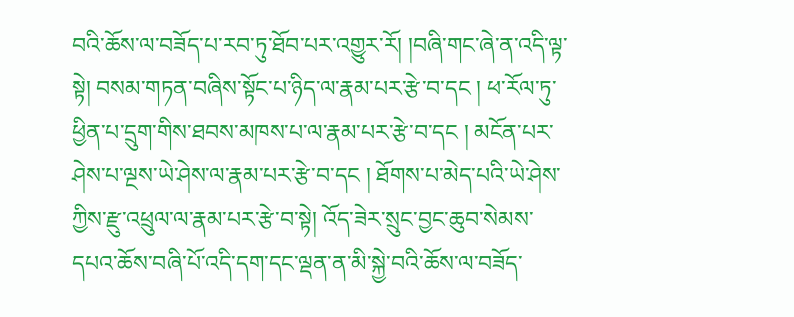བའི་ཆོས་ལ་བཟོད་པ་རབ་ཏུ་ཐོབ་པར་འགྱུར་རོ། །བཞི་གང་ཞེ་ན་འདི་ལྟ་སྟེ། བསམ་གཏན་བཞིས་སྟོང་པ་ཉིད་ལ་རྣམ་པར་རྩེ་བ་དང ། ཕ་རོལ་ཏུ་ཕྱིན་པ་དྲུག་གིས་ཐབས་མཁས་པ་ལ་རྣམ་པར་རྩེ་བ་དང ། མངོན་པར་ཤེས་པ་ལྔས་ཡེ་ཤེས་ལ་རྣམ་པར་རྩེ་བ་དང ། ཐོགས་པ་མེད་པའི་ཡེ་ཤེས་ཀྱིས་རྫུ་འཕྲུལ་ལ་རྣམ་པར་རྩེ་བ་སྟེ། འོད་ཟེར་སྲུང་བྱང་ཆུབ་སེམས་དཔའ་ཆོས་བཞི་པོ་འདི་དག་དང་ལྡན་ན་མི་སྐྱེ་བའི་ཆོས་ལ་བཟོད་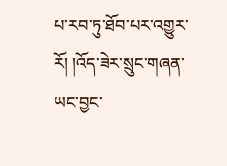པ་རབ་ཏུ་ཐོབ་པར་འགྱུར་རོ། །འོད་ཟེར་སྲུང་གཞན་ཡང་བྱང་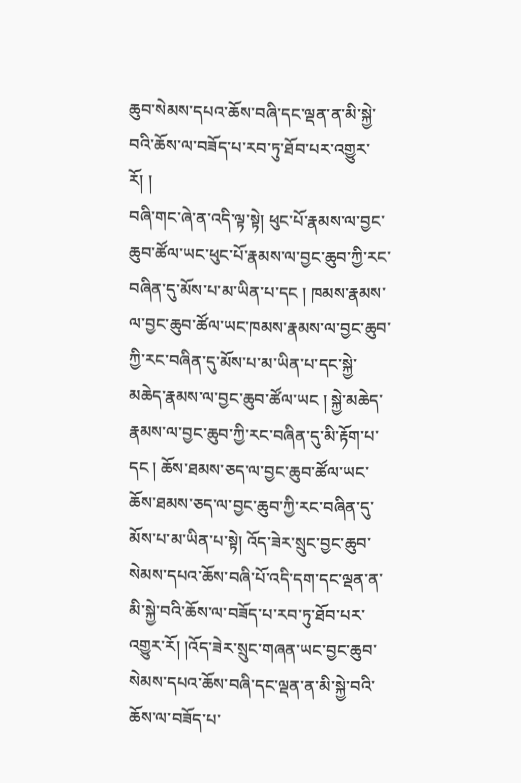ཆུབ་སེམས་དཔའ་ཆོས་བཞི་དང་ལྡན་ན་མི་སྐྱེ་བའི་ཆོས་ལ་བཟོད་པ་རབ་ཏུ་ཐོབ་པར་འགྱུར་རོ། །
བཞི་གང་ཞེ་ན་འདི་ལྟ་སྟེ། ཕུང་པོ་རྣམས་ལ་བྱང་ཆུབ་ཚོལ་ཡང་ཕུང་པོ་རྣམས་ལ་བྱང་ཆུབ་ཀྱི་རང་བཞིན་དུ་མོས་པ་མ་ཡིན་པ་དང ། ཁམས་རྣམས་ལ་བྱང་ཆུབ་ཚོལ་ཡང་ཁམས་རྣམས་ལ་བྱང་ཆུབ་ཀྱི་རང་བཞིན་དུ་མོས་པ་མ་ཡིན་པ་དང་སྐྱེ་མཆེད་རྣམས་ལ་བྱང་ཆུབ་ཚོལ་ཡང ། སྐྱེ་མཆེད་རྣམས་ལ་བྱང་ཆུབ་ཀྱི་རང་བཞིན་དུ་མི་རྟོག་པ་དང ། ཆོས་ཐམས་ཅད་ལ་བྱང་ཆུབ་ཚོལ་ཡང་ཆོས་ཐམས་ཅད་ལ་བྱང་ཆུབ་ཀྱི་རང་བཞིན་དུ་མོས་པ་མ་ཡིན་པ་སྟེ། འོད་ཟེར་སྲུང་བྱང་ཆུབ་སེམས་དཔའ་ཆོས་བཞི་པོ་འདི་དག་དང་ལྡན་ན་མི་སྐྱེ་བའི་ཆོས་ལ་བཟོད་པ་རབ་ཏུ་ཐོབ་པར་འགྱུར་རོ། །འོད་ཟེར་སྲུང་གཞན་ཡང་བྱང་ཆུབ་སེམས་དཔའ་ཆོས་བཞི་དང་ལྡན་ན་མི་སྐྱེ་བའི་ཆོས་ལ་བཟོད་པ་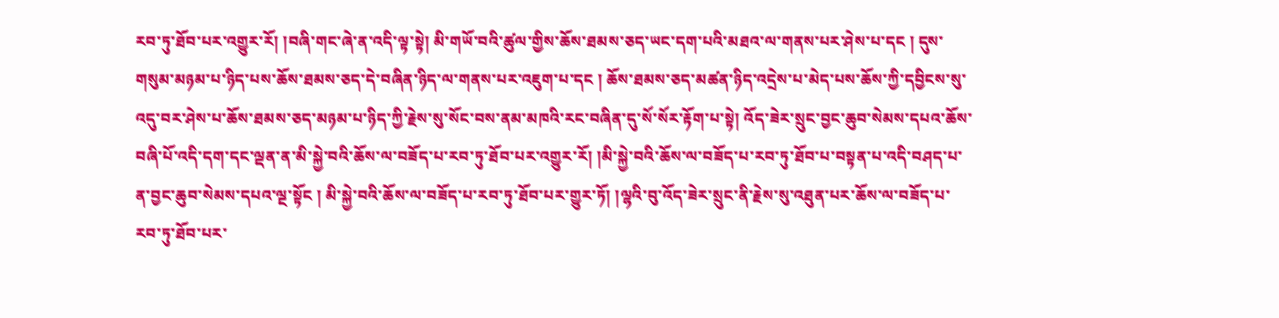རབ་ཏུ་ཐོབ་པར་འགྱུར་རོ། །བཞི་གང་ཞེ་ན་འདི་ལྟ་སྟེ། མི་གཡོ་བའི་ཚུལ་གྱིས་ཆོས་ཐམས་ཅད་ཡང་དག་པའི་མཐའ་ལ་གནས་པར་ཤེས་པ་དང ། དུས་གསུམ་མཉམ་པ་ཉིད་པས་ཆོས་ཐམས་ཅད་དེ་བཞིན་ཉིད་ལ་གནས་པར་འཇུག་པ་དང ། ཆོས་ཐམས་ཅད་མཚན་ཉིད་འདྲེས་པ་མེད་པས་ཆོས་ཀྱི་དབྱིངས་སུ་འདུ་བར་ཤེས་པ་ཆོས་ཐམས་ཅད་མཉམ་པ་ཉིད་ཀྱི་རྗེས་སུ་སོང་བས་ནམ་མཁའི་རང་བཞིན་དུ་སོ་སོར་རྟོག་པ་སྟེ། འོད་ཟེར་སྲུང་བྱང་ཆུབ་སེམས་དཔའ་ཆོས་བཞི་པོ་འདི་དག་དང་ལྡན་ན་མི་སྐྱེ་བའི་ཆོས་ལ་བཟོད་པ་རབ་ཏུ་ཐོབ་པར་འགྱུར་རོ། །མི་སྐྱེ་བའི་ཆོས་ལ་བཟོད་པ་རབ་ཏུ་ཐོབ་པ་བསྟན་པ་འདི་བཤད་པ་ན་བྱང་ཆུབ་སེམས་དཔའ་ལྔ་སྟོང ། མི་སྐྱེ་བའི་ཆོས་ལ་བཟོད་པ་རབ་ཏུ་ཐོབ་པར་གྱུར་ཏོ། །ལྷའི་བུ་འོད་ཟེར་སྲུང་ནི་རྗེས་སུ་འཐུན་པར་ཆོས་ལ་བཟོད་པ་རབ་ཏུ་ཐོབ་པར་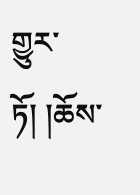གྱུར་ཏོ། །ཆོས་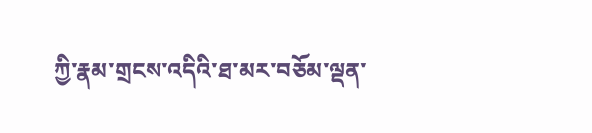ཀྱི་རྣམ་གྲངས་འདིའི་ཐ་མར་བཅོམ་ལྡན་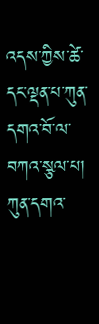འདས་ཀྱིས་ཚེ་དང་ལྡན་པ་ཀུན་དགའ་བོ་ལ་བཀའ་སྩལ་པ། ཀུན་དགའ་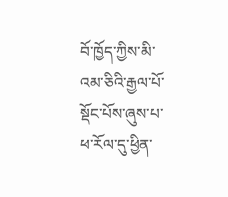བོ་ཁྱོད་ཀྱིས་མི་འམ་ཅིའི་རྒྱལ་པོ་སྡོང་པོས་ཞུས་པ་ཕ་རོལ་དུ་ཕྱིན་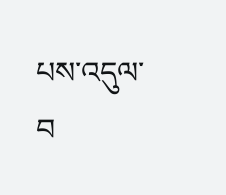པས་འདུལ་བ